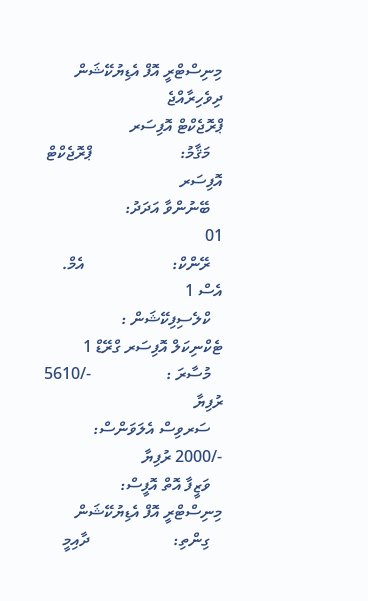މިނިސްޓްރީ އޮފް އެޑިޔުކޭޝަން
ދިވެހިރާއްޖެ
ޕްރޮޖެކްޓް އޮފިސަރ
   މަޤާމު:                     ޕްރޮޖެކްޓް އޮފިސަރ
   ބޭނުންވާ އަދަދު:                01
   ރޭންކް:                     އެމް. އެސް 1
   ކްލެސިފިކޭޝަން :              ޓެކްނިކަލް އޮފިސަރ ގްރޭޑް 1
   މުސާރަ :                  -/5610 ރުފިޔާ
   ސަރވިސް އެލަވަންސް:           -/2000 ރުފިޔާ
   ވަޒީފާ އޮތް އޮފީސް:            މިނިސްޓްރީ އޮފް އެޑިޔުކޭޝަން
   ގިންތި:                    ދާއިމީ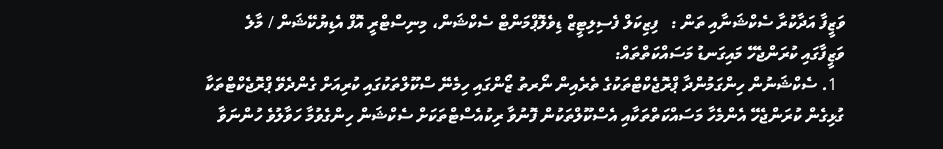ވަޒީފާ އަދާކުރާ ސެކްޝަނާއި ތަން :   ފިޒިކަލް ފެސިލިޓީޒް ޑިވެލޮޕްމަންޓް ސެކްޝަން، މިނިސްޓްރީ އޮފް އެޑިޔުކޭޝަން / މާލެ
ވަޒީފާގައި ކުރަންޖެހޭ މައިގަނޑު މަސައްކަތްތައް:
  1. ސެކްޝަނުން ހިންގަމުންދާ ޕްރޮޖެކްޓްތަކުގެ ތެރެއިން ނޯރތު ޒޯންގައި ހިމެނޭ ސްކޫލްތަކުގައި ކުރިއަށް ގެންދެވޭ ޕްރޮޖެކްޓްތަކާ ގުޅިގެން ކުރަންޖެހޭ އެންމެހާ މަސައްކަތްތަކާއި އެސްކޫލްތަކުން ފޮނުވާ ރިކުއެސްޓްތަކަށް ސެކްޝަން ހިންގެވުމާ ހަވާލުވެ ހުންނަވާ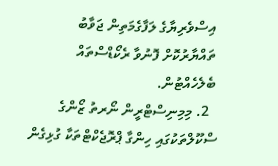އިސްވެރިޔާގެ ލަފާގެމަތިން ޖަވާބު ތައްޔާރުކޮށް ފޮނުވާ ރެކޯޑްސްތައް ބެލެހެއްޓުން.
  2. މިމިނިސްޓްރީން ނޯރތު ޒޯންގެ ސްކޫލްތަކުގައި ހިންގާ ޕްރޮޖެކްޓްތަކާ ގުޅިގެން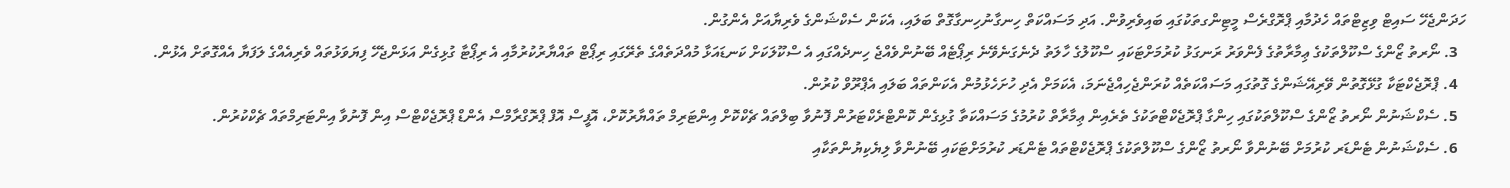ހަދަންޖެހޭ ސައިޓް ވިޒިޓްތައް ހެދުމާއި ޕްރޮގްރެސް މީޓިންގތަކުގައި ބައިވެރިވުން. އަދި މަސައްކަތް ހިނގާނުހިނގާގޮތް ބަލައި، އެކަން ސެކްޝަންގެ ވެރިޔާއަށް އެންގުން.
  3. ނޯރތު ޒޯންގެ ސްކޫލްތަކުގެ ޢިމާރާތުގެ ފެންވަރު ރަނގަޅު ކުރުމަށްޓަކައި ސްކޫލުގެ ހާލަތު ދެނެގަނެވޭނެ ރިޕޯޓެއް ބޭނުންވެއްޖެ ހިނދެއްގައި އެ ސްކޫލަކަށް ކަނޑައަޅާ މުއްދަތެއްގެ ތެރޭގައި ރިޕޯޓް ތައްޔާރުކުރުމާއި އެ ރިޕޯޓާ ގުޅިގެން އަޅަންޖެހޭ ފިޔަވަޅުތައް ވެރިއެއްގެ ލަފަޔާ އެއްގޮތަށް އެޅުން.
  4. ޕްރޮޖެކްޓަކާ ގުޅޭގޮތުން ވޭރިއޭޝަންގެ ގޮތުގައި މަސައްކަތެއް ކުރަންޖެހިއްޖެނަމަ، އެކަމަށް އެދި ހުށަހެޅުމުން އެކަންތައް ބަލައި އެޕްރޫވް ކުރުން.
  5. ސެކްޝަނުން ނޯރތު ޒޯންގެ ސްކޫލްތަކުގައި ހިންގާ ޕްރޮޖެކްޓްތަކުގެ ތެރެއިން ޢިމާރާތް ކުރުމުގެ މަސައްކަތާ ގުޅިގެން ކޮންޓްރެކްޓަރުން ފޮނުވާ ބިލްތައް ޗެކްކޮށް އިންޓަރިމް ތައްޔާރުކޮށް، އޮފީސް އޮފް ޕްރޮގްރާމްސް އެންޑް ޕްރޮޖެކްޓްސް އިން ފޮނުވާ އިންޓަރިމްތައް ޗެކްކުރުން.
  6. ސެކްޝަނުން ޓެންޑަރ ކުރުމަށް ބޭނުންވާ ނޯރތު ޒޯންގެ ސްކޫލްތަކުގެ ޕްރޮޖެކްޓްތައް ޓެންޑަރ ކުރުމަށްޓަކައި ބޭނުންވާ ލިޔެކިޔުންތަކާއި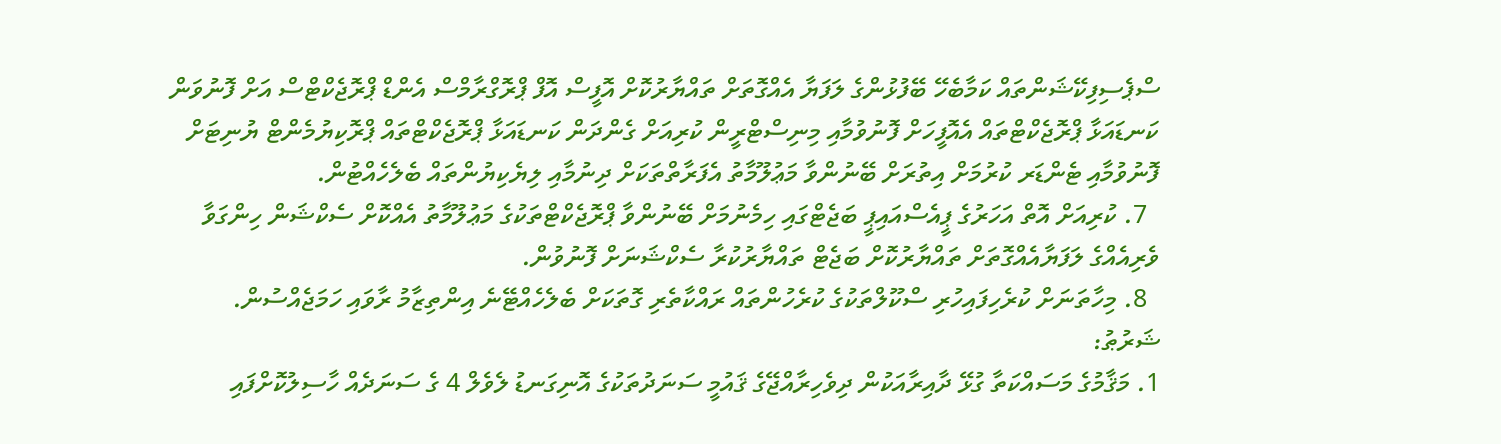ސްޕެސިފިކޭޝަންތައް ކަމާބެހޭ ބޭފުޅުންގެ ލަފަޔާ އެއްގޮތަށް ތައްޔާރުކޮށް އޮފީސް އޮފް ޕްރޮގްރާމްސް އެންޑް ޕްރޮޖެކްޓްސް އަށް ފޮނުވަން ކަނޑައަޅާ ޕްރޮޖެކްޓްތައް އެއޮފީހަށް ފޮނުވުމާއި މިނިސްޓްރީން ކުރިއަށް ގެންދަން ކަނޑައަޅާ ޕްރޮޖެކްޓްތައް ޕްރޮކިޔުމެންޓް ޔުނިޓަށް ފޮނުވުމާއި ޓެންޑަރ ކުރުމަށް އިތުރަށް ބޭނުންވާ މަޢުލޫމާތު އެފަރާތްތަކަށް ދިނުމާއި ލިޔެކިޔުންތައް ބެލެހެއްޓުން.
  7. ކުރިއަށް އޮތް އަހަރުގެ ޕީއެސްއައިޕީ ބަޖެޓްގައި ހިމެނުމަށް ބޭނުންވާ ޕްރޮޖެކްޓްތަކުގެ މަޢުލޫމާތު އެއްކޮށް ސެކްޝަން ހިންގަވާ ވެރިއެއްގެ ލަފަޔާއެއްގޮތަށް ތައްޔާރުކޮށް ބަޖެޓް ތައްޔާރުކުރާ ސެކްޝަނަށް ފޮނުވުން.
  8. މިހާތަނަށް ކުރެހިފައިހުރި ސްކޫލްތަކުގެ ކުރެހުންތައް ރައްކާތެރި ގޮތަކަށް ބެލެހެއްޓޭނެ އިންތިޒާމު ރާވައި ހަމަޖެއްސުން.
ޝަރުޠު:
1. މަޤާމުގެ މަސައްކަތާ ގުޅޭ ދާއިރާއަކުން ދިވެހިރާއްޖޭގެ ޤައުމީ ސަނަދުތަކުގެ އޮނިގަނޑު ލެވެލް 4 ގެ ސަނަދެއް ހާސިލުކޮށްފައި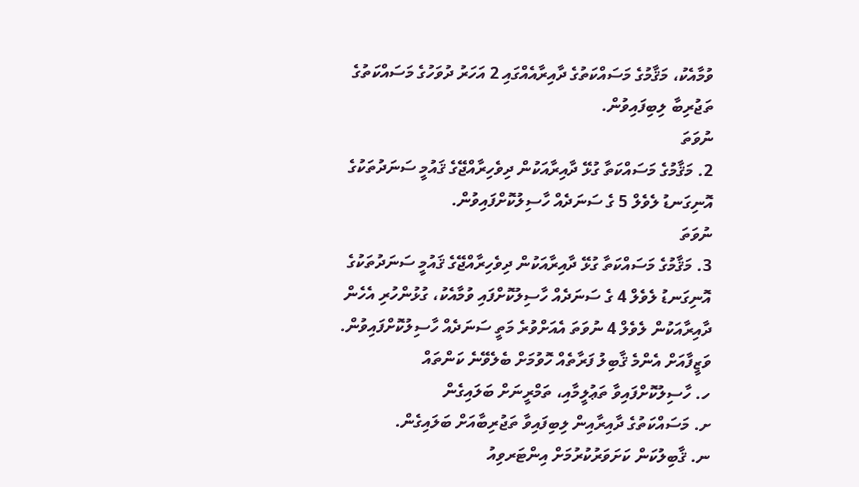ވުމާއެކު، މަޤާމުގެ މަސައްކަތުގެ ދާއިރާއެއްގައި 2 އަހަރު ދުވަހުގެ މަސައްކަތުގެ ތަޖުރިބާ ލިބިފައިވުން.
ނުވަތަ
2. މަޤާމުގެ މަސައްކަތާ ގުޅޭ ދާއިރާއަކުން ދިވެހިރާއްޖޭގެ ޤައުމީ ސަނަދުތަކުގެ އޮނިގަނޑު ލެވެލް 5 ގެ ސަނަދެއް ހާސިލުކޮށްފައިވުން.
ނުވަތަ
3. މަޤާމުގެ މަސައްކަތާ ގުޅޭ ދާއިރާއަކުން ދިވެހިރާއްޖޭގެ ޤައުމީ ސަނަދުތަކުގެ އޮނިގަނޑު ލެވެލް 4 ގެ ސަނަދެއް ހާސިލުކޮށްފައި ވުމާއެކު، ގުޅުންހުރި އެހެން ދާއިރާއަކުން ލެވެލް 4 ނުވަތަ އެއަށްވުރެ މަތީ ސަނަދެއް ހާސިލުކޮށްފައިވުން.
ވަޒީފާއަށް އެންމެ ޤާބިލު ފަރާތެއް ހޮވުމަށް ބެލެވޭނެ ކަންތައް
ހ. ހާސިލުކޮށްފައިވާ ތަޢުލީމާއި، ތަމްރީނަށް ބަލައިގެން
ށ. މަސައްކަތުގެ ދާއިރާއިން ލިބިފައިވާ ތަޖުރިބާއަށް ބަލައިގެން.
ނ. ޤާބިލުކަން ކަށަވަރުކުރުމަށް އިންޓަރވިއު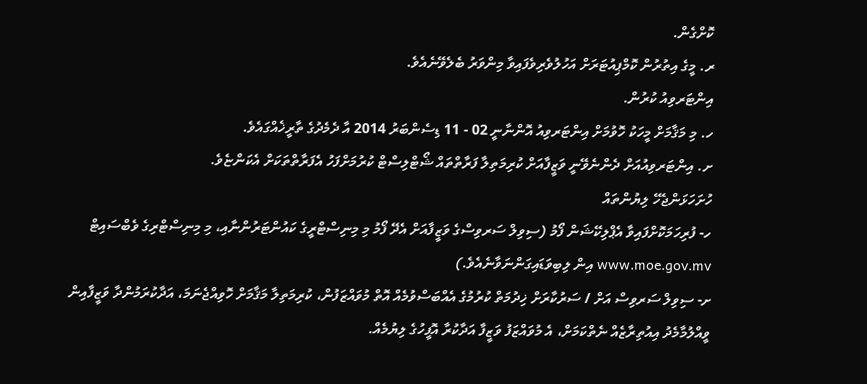ކޮށްގެން.
ރ. މީގެ އިތުރުން ކޮމްޕިއުޓަރަށް އަހުލުވެރިވެފައިވާ މިންވަރު ބެލެވޭނެއެވެ.
އިންޓަރވިއު ކުރުން.
ހ. މި މަޤާމަށް މީހަކު ހޮވުމަށް އިންޓަރވިއު އޮންނާނީ 02 - 11 ޑިސެންބަރު 2014 އާ ދެމެދުގެ ތާރީޚެއްގައެވެ.
ށ. އިންޓަރވިއުއަށް ދެންނެވޭނީ ވަޒީފާއަށް ކުރިމަތިލާ ފަރާތްތައް ޝޯޓްލިސްޓް ކުރުމަށްފަހު އެފަރާތްތަކަށް އެކަންޏެވެ.
ހުށަހަޅަންޖެހޭ ލިޔުންތައް
ހ- ފުރިހަމަކޮށްފައިވާ އެޕްލިކޭޝަން ފޯމު (ސިވިލް ސަރވިސްގެ ވަޒީފާއަށް އެދޭ ފޯމު މި މިނިސްޓްރީގެ ކައުންޓަރުންނާއި، މި މިނިސްޓްރިގެ ވެބްސައިޓް www.moe.gov.mv އިން ލިބިވަޑައިގަންނަވާނެއެވެ.)
ށ- ސިވިލް ސަރވިސް އަށް / ސަރުކާރަށް ޚިދުމަތް ކުރުމުގެ އެއްބަސްވުމެއް އޮތް މުވައްޒަފުން، ކުރިމަތިލާ މަޤާމަށް ހޮވިއްޖެނަމަ، އަދާކުރަމުންދާ ވަޒީފާއިން ވީއްލުމާމެދު އިއުތިރާޒެއް ނެތްކަމަށް، އެ މުވައްޒަފު ވަޒީފާ އަދާކުރާ އޮފީހުގެ ލިޔުމެއް.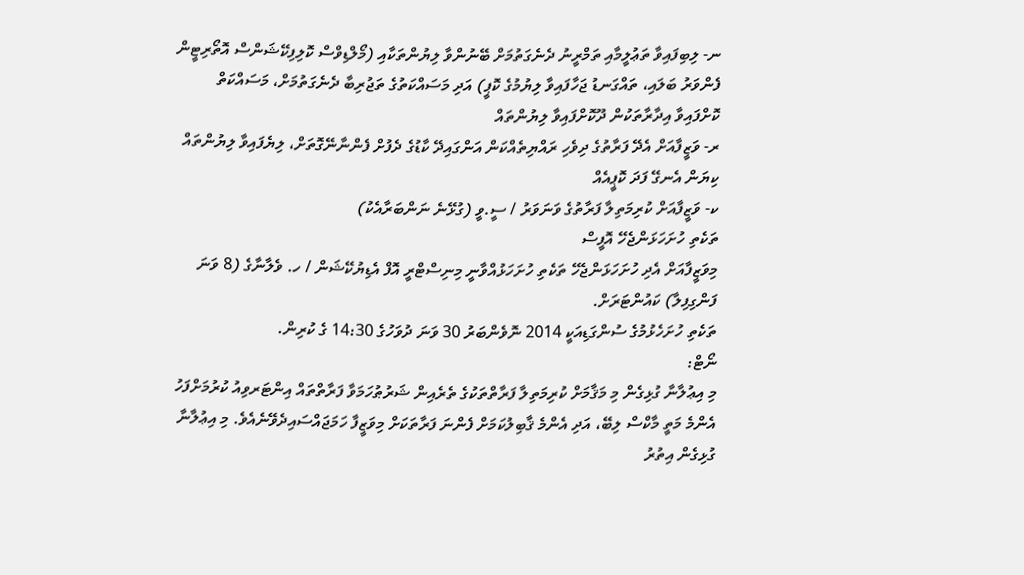ނ- ލިބިފައިވާ ތަޢުލީމާއި ތަމްރީނު ދެނެގަތުމަށް ބޭނުންވާ ލިޔުންތަކާއި (މޯލްޑިވްސް ކޮލިފިކޭޝަންސް އޮތޯރިޓީން ފެންވަރު ބަލައި، ތައްގަނޑު ޖަހާފައިވާ ލިޔުމުގެ ކޮޕީ) އަދި މަސައްކަތުގެ ތަޖުރިބާ ދެނެގަތުމަށް، މަސައްކަތް ކޮށްފައިވާ އިދާރާތަކުން ދޫކޮށްފައިވާ ލިޔުންތައް
ރ- ވަޒީފާއަށް އެދޭ ފަރާތުގެ ދިވެހި ރައްޔިތެއްކަން އަންގައިދޭ ކާޑުގެ ދެފުށް ފެންނާނޭގޮތަށް، ލިޔެފައިވާ ލިޔުންތައް ކިޔަން އެނގޭ ފަދަ ކޮޕީއެއް
ކ- ވަޒީފާއަށް ކުރިމަތިލާ ފަރާތުގެ ވަނަވަރު / ސީ.ވީ (ގުޅޭނެ ނަންބަރާއެކު)
ތަކެތި ހުށަހަޅަންޖެހޭ އޮފީސް
މިވަޒީފާއަށް އެދި ހުށަހަޅަންޖެހޭ ތަކެތި ހުށަހަޅުއްވާނީ މިނިސްޓްރީ އޮފް އެޑިޔުކޭޝަން / ހ. ވެލާނާގެ (8 ވަނަ ފަންގިފިލާ) ކައުންޓަރަށް.
ތަކެތި ހުށަހެޅުމުގެ ސުންގަޑިއަކީ 2014 ނޮވެންބަރު 30 ވަނަ ދުވަހުގެ 14:30 ގެ ކުރިން.
ނޯޓް:
މި އިޢުލާނާ ގުޅިގެން މި މަޤާމަށް ކުރިމަތިލާ ފަރާތްތަކުގެ ތެރެއިން ޝަރުޠުހަމަވާ ފަރާތްތައް އިންޓަރވިއު ކުރުމަށްފަހު އެންމެ މަތީ މާކްސް ލިބޭ، އަދި އެންމެ ޤާބިލުކަމަށް ފެންނަ ފަރާތަކަށް މިވަޒީފާ ހަމަޖައްސައިދެވޭނެއެވެ. މި އިޢުލާނާ ގުޅިގެން އިތުރު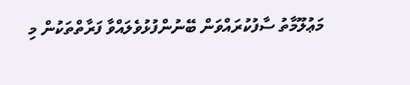މަޢުލޫމާތު ސާފުކުރައްވަން ބޭނުންފުޅުވެލައްވާ ފަރާތްތަކުން މި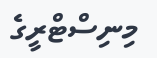މިނިސްޓްރީގެ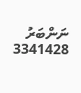ނަންބަރު 3341428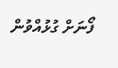ފޯނަށް ގުޅުއްވުން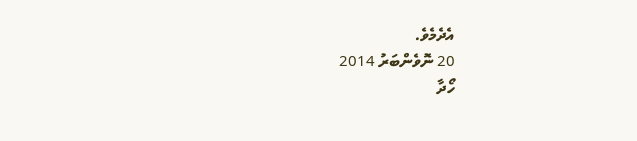އެދެމެވެ.
20 ނޮވެންބަރު 2014
ހޯދާ